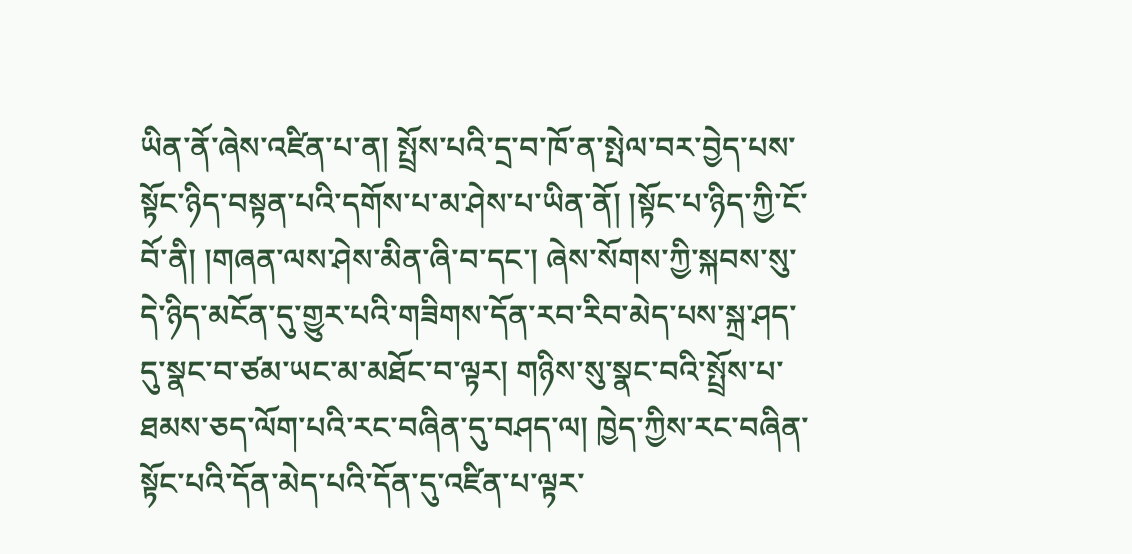ཡིན་ནོ་ཞེས་འཛིན་པ་ན། སྤྲོས་པའི་དྲ་བ་ཁོ་ན་སྤེལ་བར་བྱེད་པས་སྟོང་ཉིད་བསྟན་པའི་དགོས་པ་མ་ཤེས་པ་ཡིན་ནོ། །སྟོང་པ་ཉིད་ཀྱི་ངོ་བོ་ནི། །གཞན་ལས་ཤེས་མིན་ཞི་བ་དང་། ཞེས་སོགས་ཀྱི་སྐབས་སུ་དེ་ཉིད་མངོན་དུ་གྱུར་པའི་གཟིགས་དོན་རབ་རིབ་མེད་པས་སྐྲ་ཤད་དུ་སྣང་བ་ཙམ་ཡང་མ་མཐོང་བ་ལྟར། གཉིས་སུ་སྣང་བའི་སྤྲོས་པ་ཐམས་ཅད་ལོག་པའི་རང་བཞིན་དུ་བཤད་ལ། ཁྱེད་ཀྱིས་རང་བཞིན་སྟོང་པའི་དོན་མེད་པའི་དོན་དུ་འཛིན་པ་ལྟར་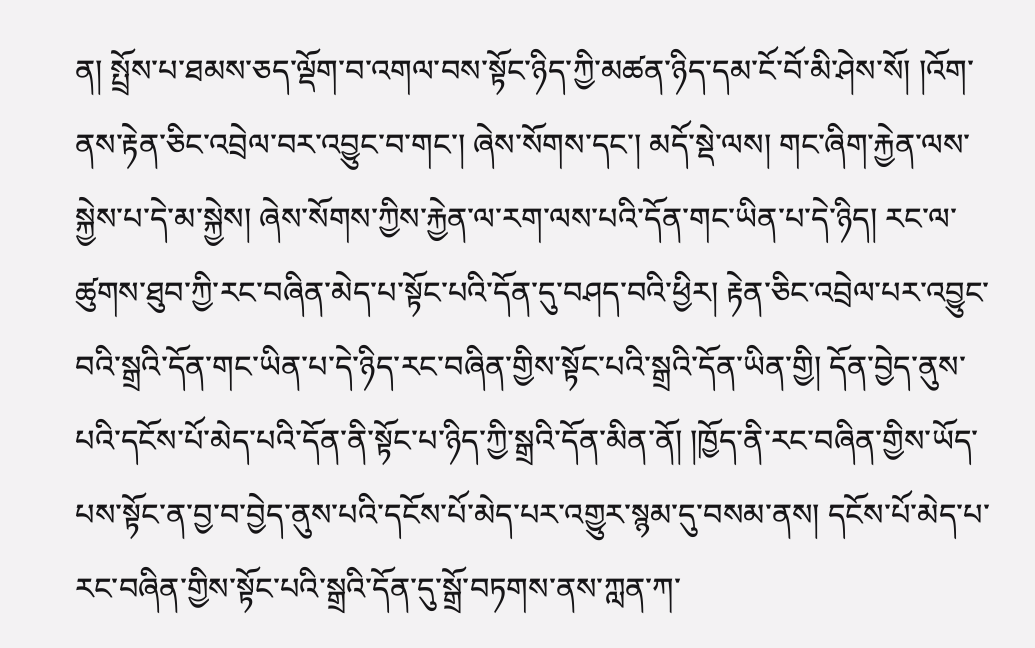ན། སྤྲོས་པ་ཐམས་ཅད་ལྡོག་བ་འགལ་བས་སྟོང་ཉིད་ཀྱི་མཚན་ཉིད་དམ་ངོ་བོ་མི་ཤེས་སོ། །འོག་ནས་རྟེན་ཅིང་འབྲེལ་བར་འབྱུང་བ་གང་། ཞེས་སོགས་དང་། མདོ་སྡེ་ལས། གང་ཞིག་རྐྱེན་ལས་སྐྱེས་པ་དེ་མ་སྐྱེས། ཞེས་སོགས་ཀྱིས་རྐྱེན་ལ་རག་ལས་པའི་དོན་གང་ཡིན་པ་དེ་ཉིད། རང་ལ་ཚུགས་ཐུབ་ཀྱི་རང་བཞིན་མེད་པ་སྟོང་པའི་དོན་དུ་བཤད་བའི་ཕྱིར། རྟེན་ཅིང་འབྲེལ་པར་འབྱུང་བའི་སྒྲའི་དོན་གང་ཡིན་པ་དེ་ཉིད་རང་བཞིན་གྱིས་སྟོང་པའི་སྒྲའི་དོན་ཡིན་གྱི། དོན་བྱེད་ནུས་པའི་དངོས་པོ་མེད་པའི་དོན་ནི་སྟོང་པ་ཉིད་ཀྱི་སྒྲའི་དོན་མིན་ནོ། །ཁྱོད་ནི་རང་བཞིན་གྱིས་ཡོད་པས་སྟོང་ན་བྱ་བ་བྱེད་ནུས་པའི་དངོས་པོ་མེད་པར་འགྱུར་སྙམ་དུ་བསམ་ནས། དངོས་པོ་མེད་པ་རང་བཞིན་གྱིས་སྟོང་པའི་སྒྲའི་དོན་དུ་སྒྲོ་བཏགས་ནས་ཀླན་ཀ་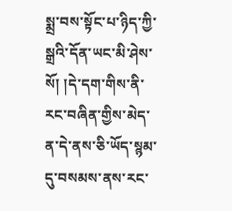སྨྲ་བས་སྟོང་པ་ཉིད་ཀྱི་སྒྲའི་དོན་ཡང་མི་ཤེས་སོ། །དེ་དག་གིས་ནི་རང་བཞིན་གྱིས་མེད་ན་དེ་ནས་ཅི་ཡོད་སྙམ་དུ་བསམས་ནས་རང་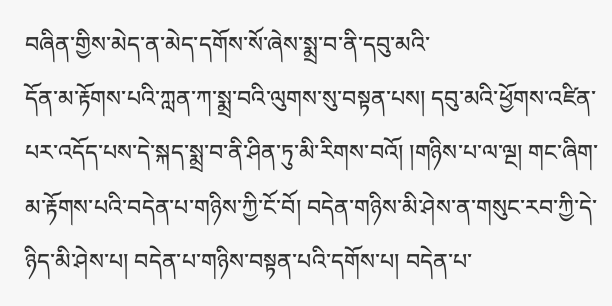བཞིན་གྱིས་མེད་ན་མེད་དགོས་སོ་ཞེས་སྨྲ་བ་ནི་དབུ་མའི་
དོན་མ་རྟོགས་པའི་ཀླན་ཀ་སྨྲ་བའི་ལུགས་སུ་བསྟན་པས། དབུ་མའི་ཕྱོགས་འཛིན་པར་འདོད་པས་དེ་སྐད་སྨྲ་བ་ནི་ཤིན་ཏུ་མི་རིགས་བའོ། །གཉིས་པ་ལ་ལྔ། གང་ཞིག་མ་རྟོགས་པའི་བདེན་པ་གཉིས་ཀྱི་ངོ་བོ། བདེན་གཉིས་མི་ཤེས་ན་གསུང་རབ་ཀྱི་དེ་ཉིད་མི་ཤེས་པ། བདེན་པ་གཉིས་བསྟན་པའི་དགོས་པ། བདེན་པ་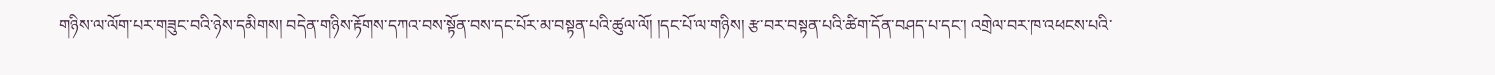གཉིས་ལ་ལོག་པར་གཟུང་བའི་ཉེས་དམིགས། བདེན་གཉིས་རྟོགས་དཀའ་བས་སྟོན་བས་དང་པོར་མ་བསྟན་པའི་ཚུལ་ལོ། །དང་པོ་ལ་གཉིས། རྩ་བར་བསྟན་པའི་ཚིག་དོན་བཤད་པ་དང་། འགྲེལ་བར་ཁ་འཕངས་པའི་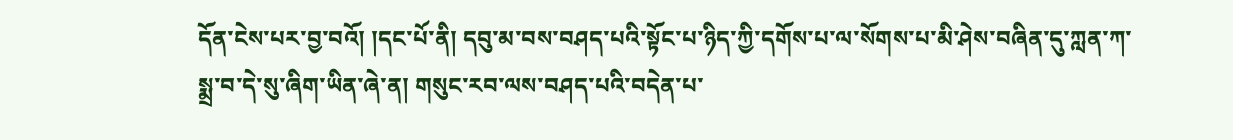དོན་ངེས་པར་བྱ་བའོ། །དང་པོ་ནི། དབུ་མ་བས་བཤད་པའི་སྟོང་པ་ཉིད་ཀྱི་དགོས་པ་ལ་སོགས་པ་མི་ཤེས་བཞིན་དུ་ཀླན་ཀ་སྨྲ་བ་དེ་སུ་ཞིག་ཡིན་ཞེ་ན། གསུང་རབ་ལས་བཤད་པའི་བདེན་པ་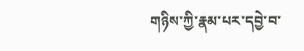གཉིས་ཀྱི་རྣམ་པར་དབྱེ་བ་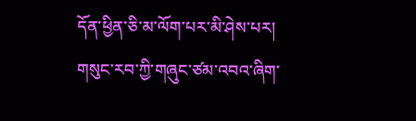དོན་ཕྱིན་ཅི་མ་ལོག་པར་མི་ཤེས་པར། གསུང་རབ་ཀྱི་གཞུང་ཙམ་འབའ་ཞིག་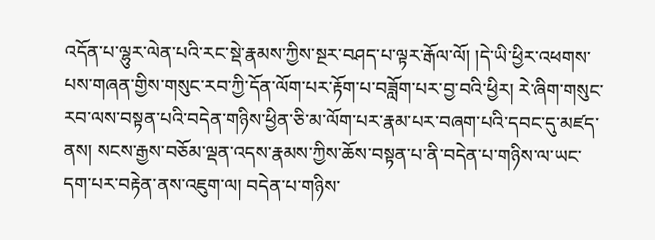འདོན་པ་ལྷུར་ལེན་པའི་རང་སྡེ་རྣམས་ཀྱིས་སྔར་བཤད་པ་ལྟར་རྒོལ་ལོ། །དེ་ཡི་ཕྱིར་འཕགས་པས་གཞན་གྱིས་གསུང་རབ་ཀྱི་དོན་ལོག་པར་རྟོག་པ་བཟློག་པར་བྱ་བའི་ཕྱིར། རེ་ཞིག་གསུང་རབ་ལས་བསྟན་པའི་བདེན་གཉིས་ཕྱིན་ཅི་མ་ལོག་པར་རྣམ་པར་བཞག་པའི་དབང་དུ་མཛད་ནས། སངས་རྒྱས་བཅོམ་ལྡན་འདས་རྣམས་ཀྱིས་ཆོས་བསྟན་པ་ནི་བདེན་པ་གཉིས་ལ་ཡང་དག་པར་བརྟེན་ནས་འཇུག་ལ། བདེན་པ་གཉིས་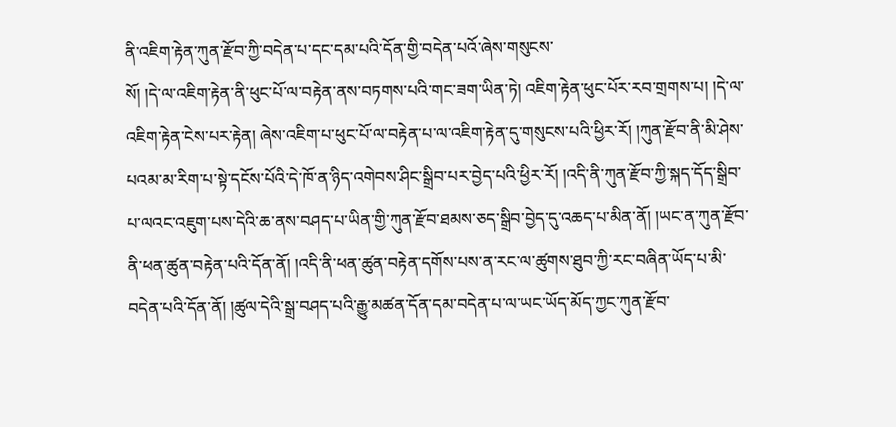ནི་འཇིག་རྟེན་ཀུན་རྫོབ་ཀྱི་བདེན་པ་དང་དམ་པའི་དོན་གྱི་བདེན་པའོ་ཞེས་གསུངས་
སོ། །དེ་ལ་འཇིག་རྟེན་ནི་ཕུང་པོ་ལ་བརྟེན་ནས་བཏགས་པའི་གང་ཟག་ཡིན་ཏེ། འཇིག་རྟེན་ཕུང་པོར་རབ་གྲགས་པ། །དེ་ལ་འཇིག་རྟེན་ངེས་པར་རྟེན། ཞེས་འཇིག་པ་ཕུང་པོ་ལ་བརྟེན་པ་ལ་འཇིག་རྟེན་དུ་གསུངས་པའི་ཕྱིར་རོ། །ཀུན་རྫོབ་ནི་མི་ཤེས་པའམ་མ་རིག་པ་སྟེ་དངོས་པོའི་དེ་ཁོ་ན་ཉིད་འགེབས་ཤིང་སྒྲིབ་པར་བྱེད་པའི་ཕྱིར་རོ། །འདི་ནི་ཀུན་རྫོབ་ཀྱི་སྐད་དོད་སྒྲིབ་པ་ལའང་འཇུག་པས་དེའི་ཆ་ནས་བཤད་པ་ཡིན་གྱི་ཀུན་རྫོབ་ཐམས་ཅད་སྒྲིབ་བྱེད་དུ་འཆད་པ་མིན་ནོ། །ཡང་ན་ཀུན་རྫོབ་ནི་ཕན་ཚུན་བརྟེན་པའི་དོན་ནོ། །འདི་ནི་ཕན་ཚུན་བརྟེན་དགོས་པས་ན་རང་ལ་ཚུགས་ཐུབ་ཀྱི་རང་བཞིན་ཡོད་པ་མི་བདེན་པའི་དོན་ནོ། །ཚུལ་དེའི་སྒྲ་བཤད་པའི་རྒྱུ་མཚན་དོན་དམ་བདེན་པ་ལ་ཡང་ཡོད་མོད་ཀྱང་ཀུན་རྫོབ་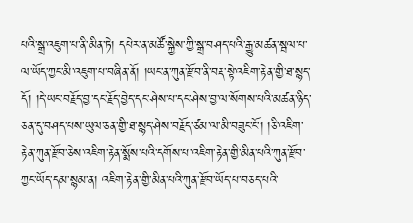པའི་སྒྲ་འཇུག་པ་ནི་མིན་ཏེ། དཔེར་ན་མཚོ་སྐྱེས་ཀྱི་སྒྲ་བཤད་པའི་རྒྱུ་མཚན་སྦལ་པ་ལ་ཡོད་ཀྱང་མི་འཇུག་པ་བཞིན་ནོ། །ཡང་ན་ཀུན་རྫོབ་ནི་བརྡ་སྟེ་འཇིག་རྟེན་གྱི་ཐ་སྙད་དོ། །དེ་ཡང་བརྗོད་བྱ་དང་རྗོད་བྱེད་དང་ཤེས་པ་དང་ཤེས་བྱ་ལ་སོགས་པའི་མཚན་ཉིད་ཅན་དུ་བཤད་པས་ཡུལ་ཅན་གྱི་ཐ་སྙད་ཤེས་བརྗོད་ཙམ་ལ་མི་བཟུང་ངོ་། །ཅི་འཇིག་རྟེན་ཀུན་རྫོབ་ཅེས་འཇིག་རྟེན་སྨོས་པའི་དགོས་པ་འཇིག་རྟེན་གྱི་མིན་པའི་ཀུན་རྫོབ་ཀྱང་ཡོད་དམ་སྙམ་ན། འཇིག་རྟེན་གྱི་མིན་པའི་ཀུན་རྫོབ་ཡོད་པ་བཅད་པའི་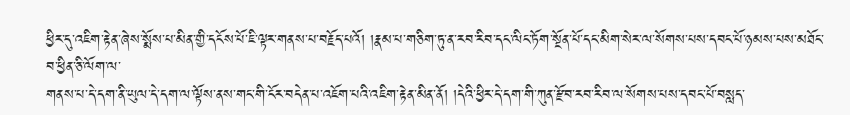ཕྱིར་དུ་འཇིག་རྟེན་ཞེས་སྨོས་པ་མིན་གྱི་དངོས་པོ་ཇི་ལྟར་གནས་པ་བརྗོད་པའོ། །རྣམ་པ་གཅིག་ཏུ་ན་རབ་རིབ་དང་ལིང་ཏོག་སྔོན་པོ་དང་མིག་སེར་ལ་སོགས་པས་དབང་པོ་ཉམས་པས་མཐོང་བ་ཕྱིན་ཅི་ལོག་ལ་
གནས་པ་དེ་དག་ནི་ཡུལ་དེ་དག་ལ་ལྟོས་ནས་གང་གི་ངོར་བདེན་པ་འཇོག་པའི་འཇིག་རྟེན་མིན་ནོ། །དེའི་ཕྱིར་དེ་དག་གི་ཀུན་རྫོབ་རབ་རིབ་ལ་སོགས་པས་དབང་པོ་བསླད་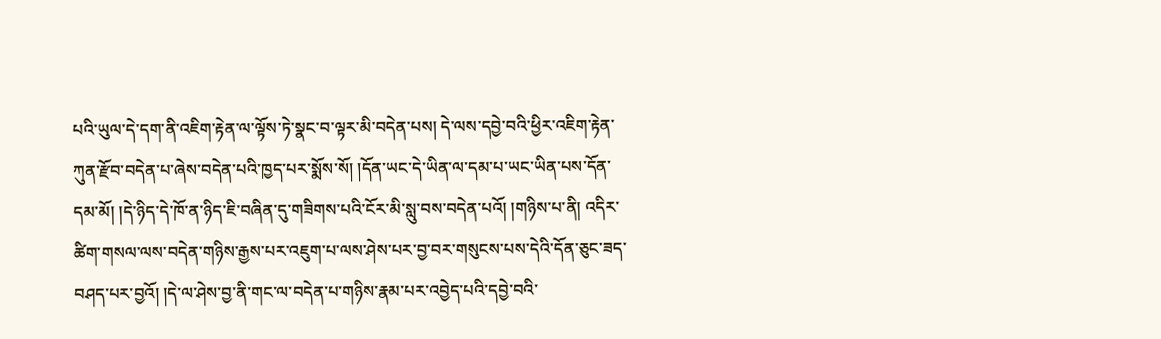པའི་ཡུལ་དེ་དག་ནི་འཇིག་རྟེན་ལ་ལྟོས་ཏེ་སྣང་བ་ལྟར་མི་བདེན་པས། དེ་ལས་དབྱེ་བའི་ཕྱིར་འཇིག་རྟེན་ཀུན་རྫོབ་བདེན་པ་ཞེས་བདེན་པའི་ཁྱད་པར་སྨོས་སོ། །དོན་ཡང་དེ་ཡིན་ལ་དམ་པ་ཡང་ཡིན་པས་དོན་དམ་མོ། །དེ་ཉིད་དེ་ཁོ་ན་ཉིད་ཇི་བཞིན་དུ་གཟིགས་པའི་ངོར་མི་སླུ་བས་བདེན་པའོ། །གཉིས་པ་ནི། འདིར་ཚིག་གསལ་ལས་བདེན་གཉིས་རྒྱས་པར་འཇུག་པ་ལས་ཤེས་པར་བྱ་བར་གསུངས་པས་དེའི་དོན་ཅུང་ཟད་བཤད་པར་བྱའོ། །དེ་ལ་ཤེས་བྱ་ནི་གང་ལ་བདེན་པ་གཉིས་རྣམ་པར་འབྱེད་པའི་དབྱེ་བའི་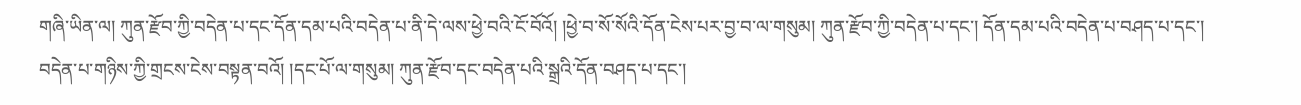གཞི་ཡིན་ལ། ཀུན་རྫོབ་ཀྱི་བདེན་པ་དང་དོན་དམ་པའི་བདེན་པ་ནི་དེ་ལས་ཕྱེ་བའི་ངོ་བོའོ། །ཕྱེ་བ་སོ་སོའི་དོན་ངེས་པར་བྱ་བ་ལ་གསུམ། ཀུན་རྫོབ་ཀྱི་བདེན་པ་དང་། དོན་དམ་པའི་བདེན་པ་བཤད་པ་དང་། བདེན་པ་གཉིས་ཀྱི་གྲངས་ངེས་བསྟན་བའོ། །དང་པོ་ལ་གསུམ། ཀུན་རྫོབ་དང་བདེན་པའི་སྒྲའི་དོན་བཤད་པ་དང་།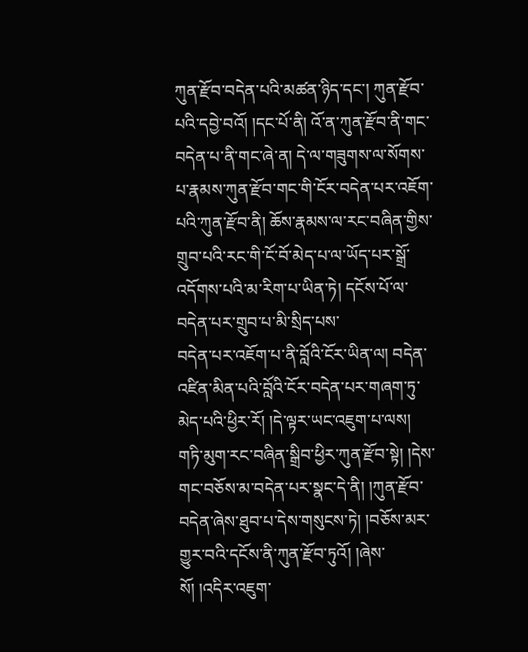ཀུན་རྫོབ་བདེན་པའི་མཚན་ཉིད་དང་། ཀུན་རྫོབ་པའི་དབྱེ་བའོ། །དང་པོ་ནི། འོ་ན་ཀུན་རྫོབ་ནི་གང་བདེན་པ་ནི་གང་ཞེ་ན། དེ་ལ་གཟུགས་ལ་སོགས་པ་རྣམས་ཀུན་རྫོབ་གང་གི་ངོར་བདེན་པར་འཇོག་པའི་ཀུན་རྫོབ་ནི། ཆོས་རྣམས་ལ་རང་བཞིན་གྱིས་གྲུབ་པའི་རང་གི་ངོ་བོ་མེད་པ་ལ་ཡོད་པར་སྒྲོ་འདོགས་པའི་མ་རིག་པ་ཡིན་ཏེ། དངོས་པོ་ལ་བདེན་པར་གྲུབ་པ་མི་སྲིད་པས་
བདེན་པར་འཇོག་པ་ནི་བློའི་ངོར་ཡིན་ལ། བདེན་འཛིན་མིན་པའི་བློའི་ངོར་བདེན་པར་གཞག་ཏུ་མེད་པའི་ཕྱིར་རོ། །དེ་ལྟར་ཡང་འཇུག་པ་ལས། གཏི་མུག་རང་བཞིན་སྒྲིབ་ཕྱིར་ཀུན་རྫོབ་སྟེ། །དེས་གང་བཅོས་མ་བདེན་པར་སྣང་དེ་ནི། །ཀུན་རྫོབ་བདེན་ཞེས་ཐུབ་པ་དེས་གསུངས་ཏེ། །བཅོས་མར་གྱུར་བའི་དངོས་ནི་ཀུན་རྫོབ་ཏུའོ། །ཞེས་སོ། །འདིར་འཇུག་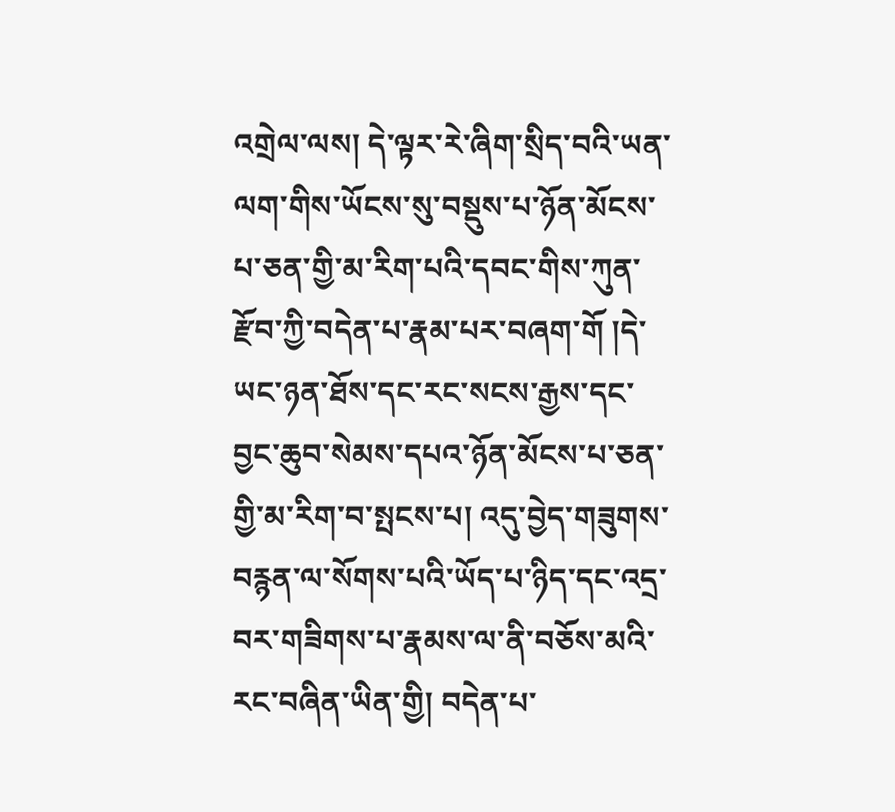འགྲེལ་ལས། དེ་ལྟར་རེ་ཞིག་སྲིད་བའི་ཡན་ལག་གིས་ཡོངས་སུ་བསྡུས་པ་ཉོན་མོངས་པ་ཅན་གྱི་མ་རིག་པའི་དབང་གིས་ཀུན་རྫོབ་ཀྱི་བདེན་པ་རྣམ་པར་བཞག་གོ །དེ་ཡང་ཉན་ཐོས་དང་རང་སངས་རྒྱས་དང་བྱང་ཆུབ་སེམས་དཔའ་ཉོན་མོངས་པ་ཅན་གྱི་མ་རིག་བ་སྤངས་པ། འདུ་བྱེད་གཟུགས་བརྙན་ལ་སོགས་པའི་ཡོད་པ་ཉིད་དང་འདྲ་བར་གཟིགས་པ་རྣམས་ལ་ནི་བཅོས་མའི་རང་བཞིན་ཡིན་གྱི། བདེན་པ་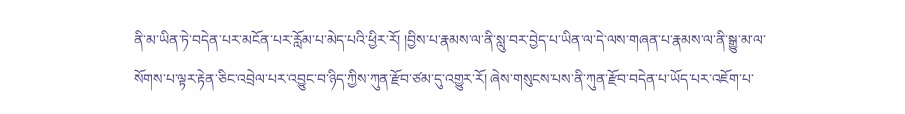ནི་མ་ཡིན་ཏེ་བདེན་པར་མངོན་པར་རློམ་པ་མེད་པའི་ཕྱིར་རོ། །བྱིས་པ་རྣམས་ལ་ནི་སླུ་བར་བྱེད་པ་ཡིན་ལ་དེ་ལས་གཞན་པ་རྣམས་ལ་ནི་སྒྱུ་མ་ལ་སོགས་པ་ལྟར་རྟེན་ཅིང་འབྲེལ་པར་འབྱུང་བ་ཉིད་ཀྱིས་ཀུན་རྫོབ་ཙམ་དུ་འགྱུར་རོ། ཞེས་གསུངས་པས་ནི་ཀུན་རྫོབ་བདེན་པ་ཡོད་པར་འཇོག་པ་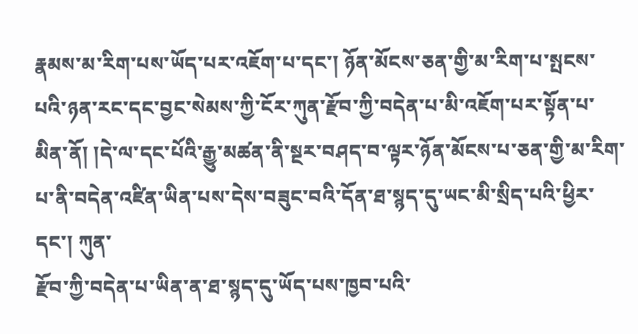རྣམས་མ་རིག་པས་ཡོད་པར་འཇོག་པ་དང་། ཉོན་མོངས་ཅན་གྱི་མ་རིག་པ་སྤངས་པའི་ཉན་རང་དང་བྱང་སེམས་ཀྱི་ངོར་ཀུན་རྫོབ་ཀྱི་བདེན་པ་མི་འཇོག་པར་སྟོན་པ་མིན་ནོ། །དེ་ལ་དང་པོའི་རྒྱུ་མཚན་ནི་སྔར་བཤད་བ་ལྟར་ཉོན་མོངས་པ་ཅན་གྱི་མ་རིག་པ་ནི་བདེན་འཛིན་ཡིན་པས་དེས་བཟུང་བའི་དོན་ཐ་སྙད་དུ་ཡང་མི་སྲིད་པའི་ཕྱིར་དང་། ཀུན་
རྫོབ་ཀྱི་བདེན་པ་ཡིན་ན་ཐ་སྙད་དུ་ཡོད་པས་ཁྱབ་པའི་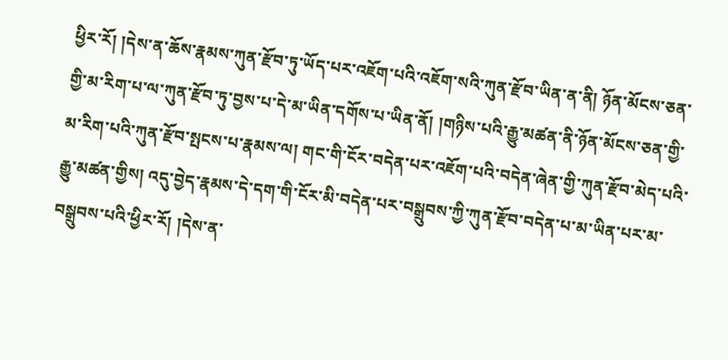ཕྱིར་རོ། །དེས་ན་ཆོས་རྣམས་ཀུན་རྫོབ་ཏུ་ཡོད་པར་འཇོག་པའི་འཇོག་སའི་ཀུན་རྫོབ་ཡིན་ན་ནི། ཉོན་མོངས་ཅན་གྱི་མ་རིག་པ་ལ་ཀུན་རྫོབ་ཏུ་བྱས་པ་དེ་མ་ཡིན་དགོས་པ་ཡིན་ནོ། །གཉིས་པའི་རྒྱུ་མཚན་ནི་ཉོན་མོངས་ཅན་གྱི་མ་རིག་པའི་ཀུན་རྫོབ་སྤངས་པ་རྣམས་ལ། གང་གི་ངོར་བདེན་པར་འཇོག་པའི་བདེན་ཞེན་གྱི་ཀུན་རྫོབ་མེད་པའི་རྒྱུ་མཚན་གྱིས། འདུ་བྱེད་རྣམས་དེ་དག་གི་ངོར་མི་བདེན་པར་བསྒྲུབས་ཀྱི་ཀུན་རྫོབ་བདེན་པ་མ་ཡིན་པར་མ་བསྒྲུབས་པའི་ཕྱིར་རོ། །དེས་ན་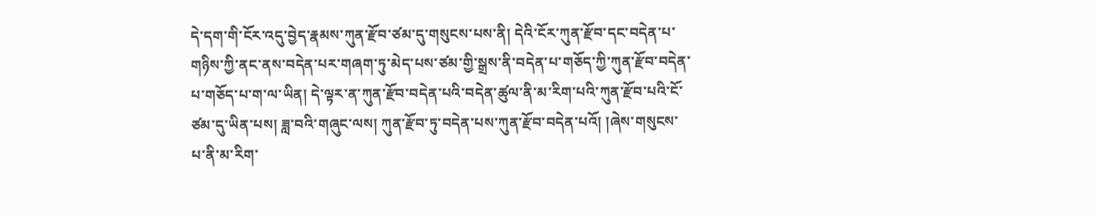དེ་དག་གི་ངོར་འདུ་བྱེད་རྣམས་ཀུན་རྫོབ་ཙམ་དུ་གསུངས་པས་ནི། དེའི་ངོར་ཀུན་རྫོབ་དང་བདེན་པ་གཉིས་ཀྱི་ནང་ནས་བདེན་པར་གཞག་ཏུ་མེད་པས་ཙམ་གྱི་སྒྲས་ནི་བདེན་པ་གཅོད་ཀྱི་ཀུན་རྫོབ་བདེན་པ་གཅོད་པ་ག་ལ་ཡིན། དེ་ལྟར་ན་ཀུན་རྫོབ་བདེན་པའི་བདེན་ཚུལ་ནི་མ་རིག་པའི་ཀུན་རྫོབ་པའི་ངོ་ཙམ་དུ་ཡིན་པས། ཟླ་བའི་གཞུང་ལས། ཀུན་རྫོབ་ཏུ་བདེན་པས་ཀུན་རྫོབ་བདེན་པའོ། །ཞེས་གསུངས་པ་ནི་མ་རིག་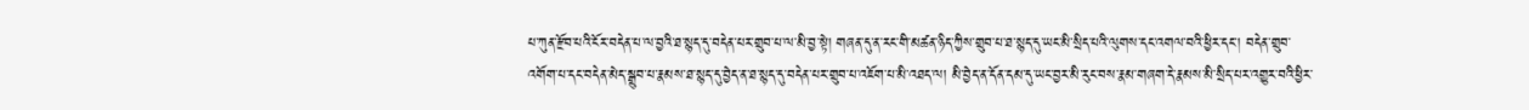པ་ཀུན་རྫོབ་པའི་ངོར་བདེན་པ་ལ་བྱའི་ཐ་སྙད་དུ་བདེན་པར་གྲུབ་པ་ལ་མི་བྱ་སྟེ། གཞན་དུ་ན་རང་གི་མཚན་ཉིད་ཀྱིས་གྲུབ་པ་ཐ་སྙད་དུ་ཡང་མི་སྲིད་པའི་ལུགས་དང་འགལ་བའི་ཕྱིར་དང་། བདེན་གྲུབ་འགོག་པ་དང་བདེན་མེད་སྒྲུབ་པ་རྣམས་ཐ་སྙད་དུ་བྱེད་ན་ཐ་སྙད་དུ་བདེན་པར་གྲུབ་པ་འཇོག་པ་མི་འཐད་ལ། མི་བྱེད་ན་དོན་དམ་དུ་ཡང་བྱར་མི་རུང་བས་རྣམ་གཞག་དེ་རྣམས་མི་སྲིད་པར་འགྱུར་བའི་ཕྱིར་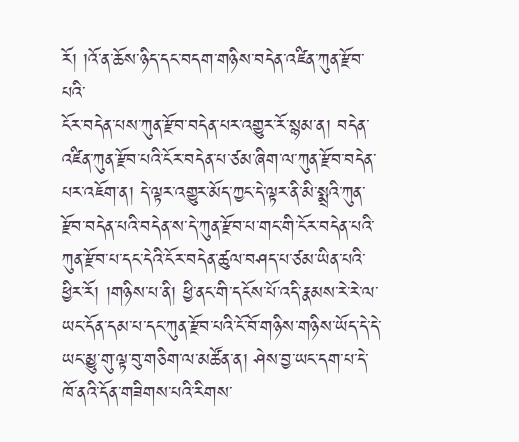རོ། །འོ་ན་ཆོས་ཉིད་དང་བདག་གཉིས་བདེན་འཛིན་ཀུན་རྫོབ་པའི་
ངོར་བདེན་པས་ཀུན་རྫོབ་བདེན་པར་འགྱུར་རོ་སྙམ་ན། བདེན་འཛིན་ཀུན་རྫོབ་པའི་ངོར་བདེན་པ་ཙམ་ཞིག་ལ་ཀུན་རྫོབ་བདེན་པར་འཇོག་ན། དེ་ལྟར་འགྱུར་མོད་ཀྱང་དེ་ལྟར་ནི་མི་སྨྲའི་ཀུན་རྫོབ་བདེན་པའི་བདེན་ས་དེ་ཀུན་རྫོབ་པ་གང་གི་ངོར་བདེན་པའི་ཀུན་རྫོབ་པ་དང་དེའི་ངོར་བདེན་ཚུལ་བཤད་པ་ཙམ་ཡིན་པའི་ཕྱིར་རོ། །གཉིས་པ་ནི། ཕྱི་ནང་གི་དངོས་པོ་འདི་རྣམས་རེ་རེ་ལ་ཡང་དོན་དམ་པ་དང་ཀུན་རྫོབ་པའི་ངོ་བོ་གཉིས་གཉིས་ཡོད་དེ་དེ་ཡང་མྱུ་གུ་ལྟ་བུ་གཅིག་ལ་མཚོན་ན། ཤེས་བྱ་ཡང་དག་པ་དེ་ཁོ་ནའི་དོན་གཟིགས་པའི་རིགས་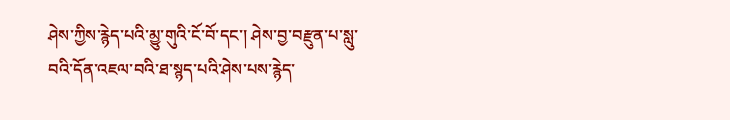ཤེས་ཀྱིས་རྙེད་པའི་མྱུ་གུའི་ངོ་བོ་དང་། ཤེས་བྱ་བརྫུན་པ་སླུ་བའི་དོན་འཇལ་བའི་ཐ་སྙད་པའི་ཤེས་པས་རྙེད་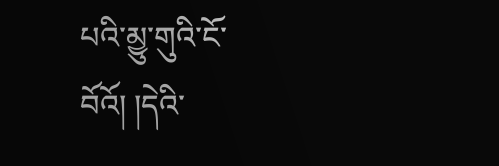པའི་མྱུ་གུའི་ངོ་བོའོ། །དེའི་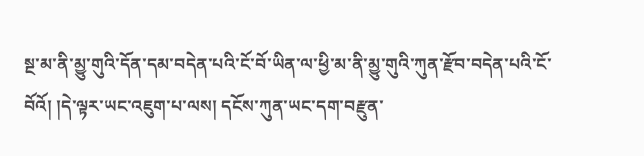སྔ་མ་ནི་མྱུ་གུའི་དོན་དམ་བདེན་པའི་ངོ་བོ་ཡིན་ལ་ཕྱི་མ་ནི་མྱུ་གུའི་ཀུན་རྫོབ་བདེན་པའི་ངོ་བོའོ། །དེ་ལྟར་ཡང་འཇུག་པ་ལས། དངོས་ཀུན་ཡང་དག་བརྫུན་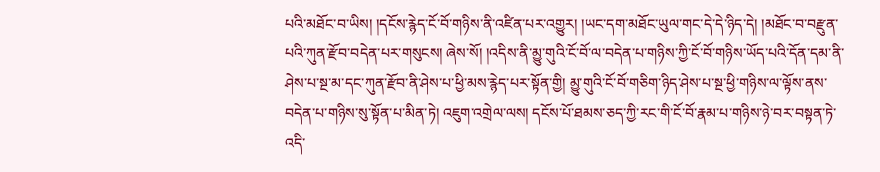པའི་མཐོང་བ་ཡིས། །དངོས་རྙེད་ངོ་བོ་གཉིས་ནི་འཛིན་པར་འགྱུར། །ཡང་དག་མཐོང་ཡུལ་གང་དེ་དེ་ཉིད་དེ། །མཐོང་བ་བརྫུན་པའི་ཀུན་རྫོབ་བདེན་པར་གསུངས། ཞེས་སོ། །འདིས་ནི་མྱུ་གུའི་ངོ་བོ་ལ་བདེན་པ་གཉིས་ཀྱི་ངོ་བོ་གཉིས་ཡོད་པའི་དོན་དམ་ནི་ཤེས་པ་སྔ་མ་དང་ཀུན་རྫོབ་ནི་ཤེས་པ་ཕྱི་མས་རྙེད་པར་སྟོན་གྱི། མྱུ་གུའི་ངོ་བོ་གཅིག་ཉིད་ཤེས་པ་སྔ་ཕྱི་གཉིས་ལ་ལྟོས་ནས་བདེན་པ་གཉིས་སུ་སྟོན་པ་མིན་ཏེ། འཇུག་འགྲེལ་ལས། དངོས་པོ་ཐམས་ཅད་ཀྱི་རང་གི་ངོ་བོ་རྣམ་པ་གཉིས་ཉེ་བར་བསྟན་ཏེ་འདི་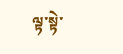ལྟ་སྟེ་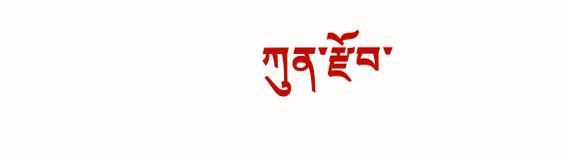ཀུན་རྫོབ་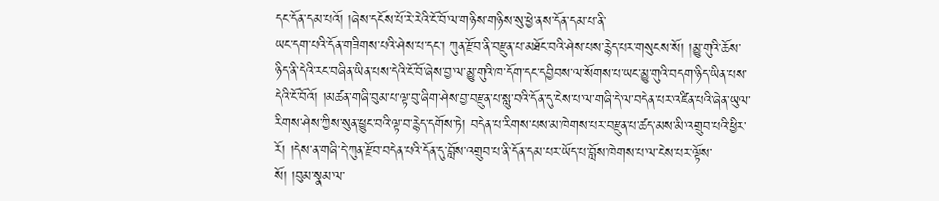དང་དོན་དམ་པའོ། །ཞེས་དངོས་པོ་རེ་རེའི་ངོ་བོ་ལ་གཉིས་གཉིས་སུ་ཕྱེ་ནས་དོན་དམ་པ་ནི་
ཡང་དག་པའི་དོན་གཟིགས་པའི་ཤེས་པ་དང་། ཀུན་རྫོབ་ནི་བརྫུན་པ་མཐོང་བའི་ཤེས་པས་རྙེད་པར་གསུངས་སོ། །མྱུ་གུའི་ཆོས་ཉིད་ནི་དེའི་རང་བཞིན་ཡིན་པས་དེའི་ངོ་བོ་ཞེས་བྱ་ལ་མྱུ་གུའི་ཁ་དོག་དང་དབྱིབས་ལ་སོགས་པ་ཡང་མྱུ་གུའི་བདག་ཉིད་ཡིན་པས་དེའི་ངོ་བོའོ། །མཚན་གཞི་བུམ་པ་ལྟ་བུ་ཞིག་ཤེས་བྱ་བརྫུན་པ་སླུ་བའི་དོན་དུ་ངེས་པ་ལ་གཞི་དེ་ལ་བདེན་པར་འཛིན་པའི་ཞེན་ཡུལ་རིགས་ཤེས་ཀྱིས་སུན་ཕྱུང་བའི་ལྟ་བ་རྙེད་དགོས་ཏེ། བདེན་པ་རིགས་པས་མ་ཁེགས་པར་བརྫུན་པ་ཚད་མས་མི་འགྲུབ་པའི་ཕྱིར་རོ། །དེས་ན་གཞི་དེ་ཀུན་རྫོབ་བདེན་པའི་དོན་དུ་བློས་འགྲུབ་པ་ནི་དོན་དམ་པར་ཡོད་པ་བློས་ཁེགས་པ་ལ་ངེས་པར་ལྟོས་སོ། །བུམ་སྣམ་ལ་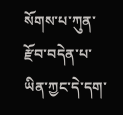སོགས་པ་ཀུན་རྫོབ་བདེན་པ་ཡིན་ཀྱང་དེ་དག་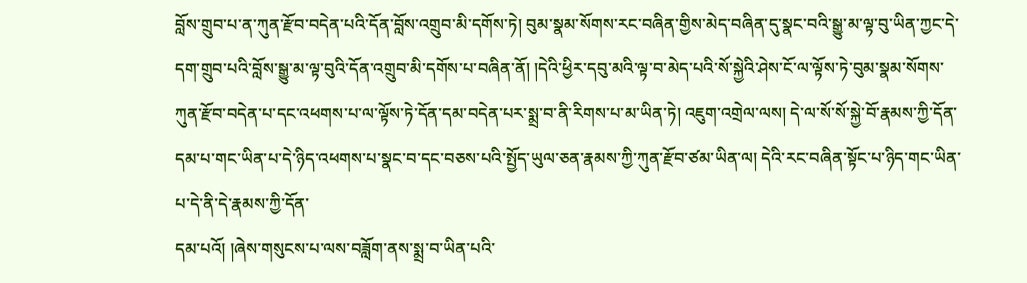བློས་གྲུབ་པ་ན་ཀུན་རྫོབ་བདེན་པའི་དོན་བློས་འགྲུབ་མི་དགོས་ཏེ། བུམ་སྣམ་སོགས་རང་བཞིན་གྱིས་མེད་བཞིན་དུ་སྣང་བའི་སྒྱུ་མ་ལྟ་བུ་ཡིན་ཀྱང་དེ་དག་གྲུབ་པའི་བློས་སྒྱུ་མ་ལྟ་བུའི་དོན་འགྲུབ་མི་དགོས་པ་བཞིན་ནོ། །དེའི་ཕྱིར་དབུ་མའི་ལྟ་བ་མེད་པའི་སོ་སྐྱེའི་ཤེས་ངོ་ལ་ལྟོས་ཏེ་བུམ་སྣམ་སོགས་ཀུན་རྫོབ་བདེན་པ་དང་འཕགས་པ་ལ་ལྟོས་ཏེ་དོན་དམ་བདེན་པར་སྨྲ་བ་ནི་རིགས་པ་མ་ཡིན་ཏེ། འཇུག་འགྲེལ་ལས། དེ་ལ་སོ་སོ་སྐྱེ་བོ་རྣམས་ཀྱི་དོན་དམ་པ་གང་ཡིན་པ་དེ་ཉིད་འཕགས་པ་སྣང་བ་དང་བཅས་པའི་སྤྱོད་ཡུལ་ཅན་རྣམས་ཀྱི་ཀུན་རྫོབ་ཙམ་ཡིན་ལ། དེའི་རང་བཞིན་སྟོང་པ་ཉིད་གང་ཡིན་པ་དེ་ནི་དེ་རྣམས་ཀྱི་དོན་
དམ་པའོ། །ཞེས་གསུངས་པ་ལས་བཟློག་ནས་སྨྲ་བ་ཡིན་པའི་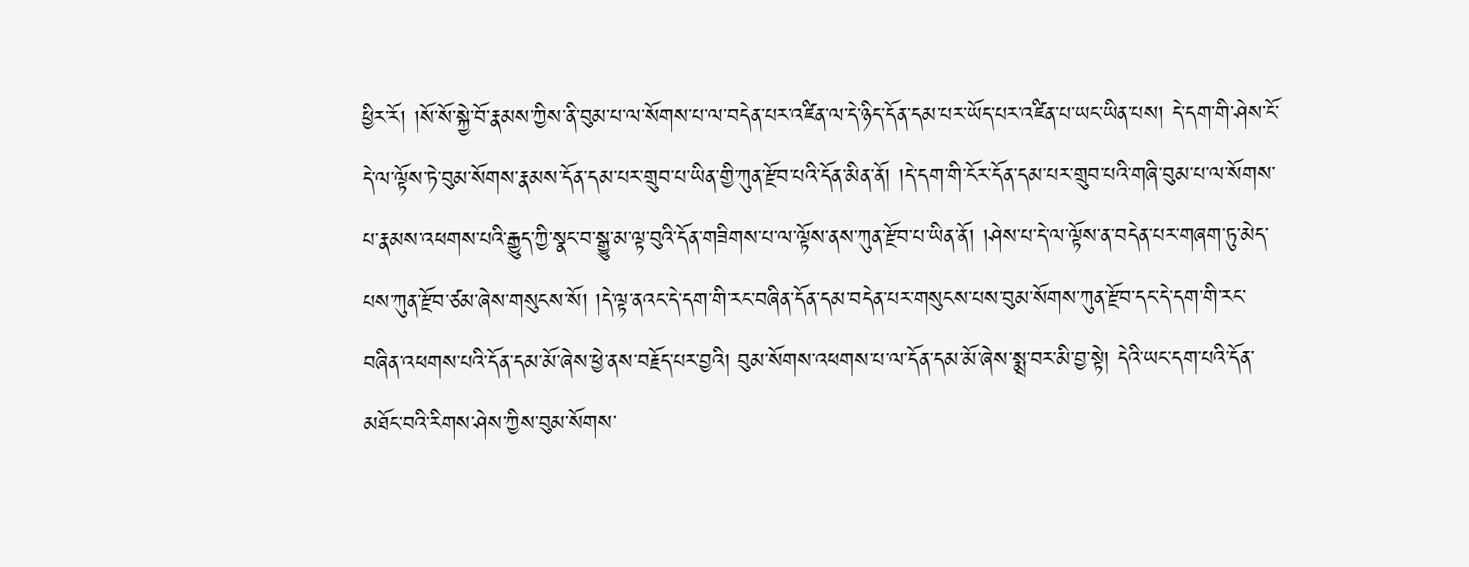ཕྱིར་རོ། །སོ་སོ་སྐྱེ་བོ་རྣམས་ཀྱིས་ནི་བུམ་པ་ལ་སོགས་པ་ལ་བདེན་པར་འཛིན་ལ་དེ་ཉིད་དོན་དམ་པར་ཡོད་པར་འཛིན་པ་ཡང་ཡིན་པས། དེ་དག་གི་ཤེས་ངོ་དེ་ལ་ལྟོས་ཏེ་བུམ་སོགས་རྣམས་དོན་དམ་པར་གྲུབ་པ་ཡིན་གྱི་ཀུན་རྫོབ་པའི་དོན་མིན་ནོ། །དེ་དག་གི་ངོར་དོན་དམ་པར་གྲུབ་པའི་གཞི་བུམ་པ་ལ་སོགས་པ་རྣམས་འཕགས་པའི་རྒྱུད་ཀྱི་སྣང་བ་སྒྱུ་མ་ལྟ་བུའི་དོན་གཟིགས་པ་ལ་ལྟོས་ནས་ཀུན་རྫོབ་པ་ཡིན་ནོ། །ཤེས་པ་དེ་ལ་ལྟོས་ན་བདེན་པར་གཞག་ཏུ་མེད་པས་ཀུན་རྫོབ་ཙམ་ཞེས་གསུངས་སོ། །དེ་ལྟ་ནའང་དེ་དག་གི་རང་བཞིན་དོན་དམ་བདེན་པར་གསུངས་པས་བུམ་སོགས་ཀུན་རྫོབ་དང་དེ་དག་གི་རང་བཞིན་འཕགས་པའི་དོན་དམ་མོ་ཞེས་ཕྱེ་ནས་བརྗོད་པར་བྱའི། བུམ་སོགས་འཕགས་པ་ལ་དོན་དམ་མོ་ཞེས་སྨྲ་བར་མི་བྱ་སྟེ། དེའི་ཡང་དག་པའི་དོན་མཐོང་བའི་རིགས་ཤེས་ཀྱིས་བུམ་སོགས་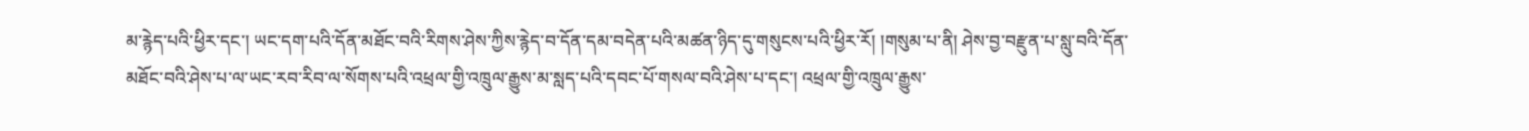མ་རྙེད་པའི་ཕྱིར་དང་། ཡང་དག་པའི་དོན་མཐོང་བའི་རིགས་ཤེས་ཀྱིས་རྙེད་བ་དོན་དམ་བདེན་པའི་མཚན་ཉིད་དུ་གསུངས་པའི་ཕྱིར་རོ། །གསུམ་པ་ནི། ཤེས་བྱ་བརྫུན་པ་སླུ་བའི་དོན་མཐོང་བའི་ཤེས་པ་ལ་ཡང་རབ་རིབ་ལ་སོགས་པའི་འཕྲལ་གྱི་འཁྲུལ་རྒྱུས་མ་སླད་པའི་དབང་པོ་གསལ་བའི་ཤེས་པ་དང་། འཕྲལ་གྱི་འཁྲུལ་རྒྱུས་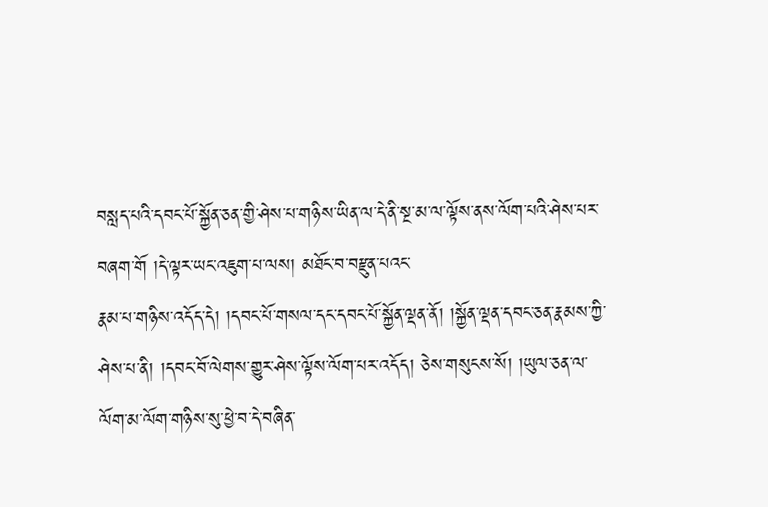བསླད་པའི་དབང་པོ་སྐྱོན་ཅན་གྱི་ཤེས་པ་གཉིས་ཡིན་ལ་དེ་ནི་སྔ་མ་ལ་ལྟོས་ནས་ལོག་པའི་ཤེས་པར་བཞག་གོ །དེ་ལྟར་ཡང་འཇུག་པ་ལས། མཐོང་བ་བརྫུན་པའང་
རྣམ་པ་གཉིས་འདོད་དེ། །དབང་པོ་གསལ་དང་དབང་པོ་སྐྱོན་ལྡན་ནོ། །སྐྱོན་ལྡན་དབང་ཅན་རྣམས་ཀྱི་ཤེས་པ་ནི། །དབང་བོ་ལེགས་གྱུར་ཤེས་ལྟོས་ལོག་པར་འདོད། ཅེས་གསུངས་སོ། །ཡུལ་ཅན་ལ་ལོག་མ་ལོག་གཉིས་སུ་ཕྱེ་བ་དེ་བཞིན་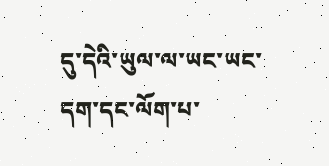དུ་དེའི་ཡུལ་ལ་ཡང་ཡང་དག་དང་ལོག་པ་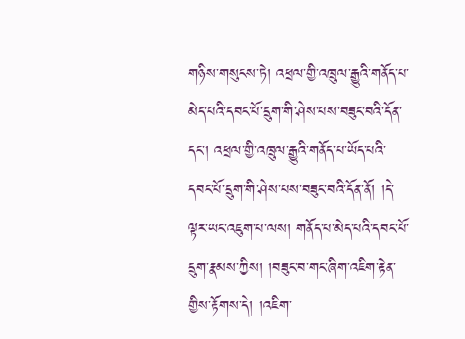གཉིས་གསུངས་ཏེ། འཕྲལ་གྱི་འཁྲུལ་རྒྱུའི་གནོད་པ་མེད་པའི་དབང་པོ་དྲུག་གི་ཤེས་པས་བཟུང་བའི་དོན་དང་། འཕྲལ་གྱི་འཁྲུལ་རྒྱུའི་གནོད་པ་ཡོད་པའི་དབང་པོ་དྲུག་གི་ཤེས་པས་བཟུང་བའི་དོན་ནོ། །དེ་ལྟར་ཡང་འཇུག་པ་ལས། གནོད་པ་མེད་པའི་དབང་པོ་དྲུག་རྣམས་ཀྱིས། །བཟུང་བ་གང་ཞིག་འཇིག་རྟེན་གྱིས་རྟོགས་དེ། །འཇིག་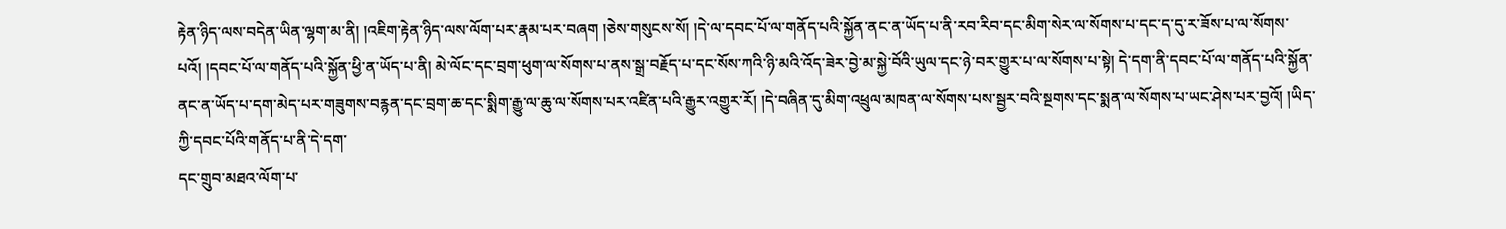རྟེན་ཉིད་ལས་བདེན་ཡིན་ལྷག་མ་ནི། །འཇིག་རྟེན་ཉིད་ལས་ལོག་པར་རྣམ་པར་བཞག །ཅེས་གསུངས་སོ། །དེ་ལ་དབང་པོ་ལ་གནོད་པའི་སྐྱོན་ནང་ན་ཡོད་པ་ནི་རབ་རིབ་དང་མིག་སེར་ལ་སོགས་པ་དང་ད་དུ་ར་ཟོས་པ་ལ་སོགས་པའོ། །དབང་པོ་ལ་གནོད་པའི་སྐྱོན་ཕྱི་ན་ཡོད་པ་ནི། མེ་ལོང་དང་བྲག་ཕུག་ལ་སོགས་པ་ནས་སྒྲ་བརྗོད་པ་དང་སོས་ཀའི་ཉི་མའི་འོད་ཟེར་བྱེ་མ་སྐྱེ་བོའི་ཡུལ་དང་ཉེ་བར་གྱུར་པ་ལ་སོགས་པ་སྟེ། དེ་དག་ནི་དབང་པོ་ལ་གནོད་པའི་སྐྱོན་ནང་ན་ཡོད་པ་དག་མེད་པར་གཟུགས་བརྙན་དང་བྲག་ཆ་དང་སྨིག་རྒྱུ་ལ་ཆུ་ལ་སོགས་པར་འཛིན་པའི་རྒྱུར་འགྱུར་རོ། །དེ་བཞིན་དུ་མིག་འཕྲུལ་མཁན་ལ་སོགས་པས་སྦྱར་བའི་སྔགས་དང་སྨན་ལ་སོགས་པ་ཡང་ཤེས་པར་བྱའོ། །ཡིད་ཀྱི་དབང་པོའི་གནོད་པ་ནི་དེ་དག་
དང་གྲུབ་མཐའ་ལོག་པ་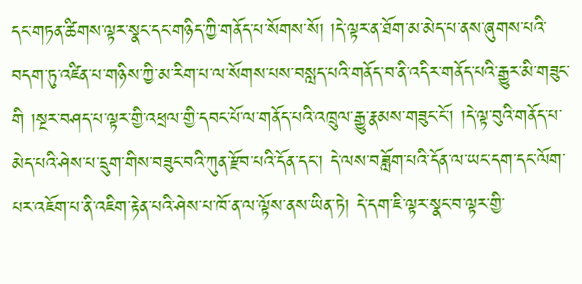དང་གཏན་ཚིགས་ལྟར་སྣང་དང་གཉིད་ཀྱི་གནོད་པ་སོགས་སོ། །དེ་ལྟར་ན་ཐོག་མ་མེད་པ་ནས་ཞུགས་པའི་བདག་ཏུ་འཛིན་པ་གཉིས་ཀྱི་མ་རིག་པ་ལ་སོགས་པས་བསླད་པའི་གནོད་བ་ནི་འདིར་གནོད་པའི་རྒྱུར་མི་གཟུང་གི །སྔར་བཤད་པ་ལྟར་གྱི་འཕྲལ་གྱི་དབང་པོ་ལ་གནོད་པའི་འཁྲུལ་རྒྱུ་རྣམས་གཟུང་ངོ་། །དེ་ལྟ་བུའི་གནོད་པ་མེད་པའི་ཤེས་པ་དྲུག་གིས་བཟུང་བའི་ཀུན་རྫོབ་པའི་དོན་དང་། དེ་ལས་བཟློག་པའི་དོན་ལ་ཡང་དག་དང་ལོག་པར་འཇོག་པ་ནི་འཇིག་རྟེན་པའི་ཤེས་པ་ཁོ་ན་ལ་ལྟོས་ནས་ཡིན་ཏེ། དེ་དག་ཇི་ལྟར་སྣང་བ་ལྟར་གྱི་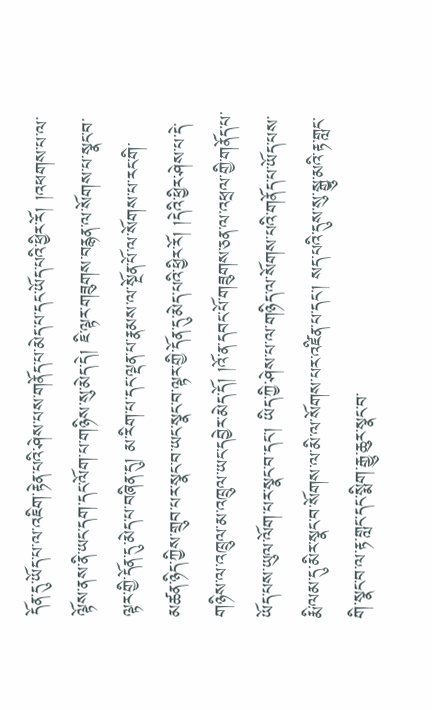དོན་དུ་ཡོད་པ་ལ་འཇིག་རྟེན་པའི་ཤེས་པས་གནོད་པ་མེད་པ་དང་ཡོད་པའི་ཕྱིར་རོ། །འཕགས་པ་ལ་ལྟོས་ནས་ནི་ཡང་དག་དང་ལོག་པ་གཉིས་སུ་མེད་དེ། ཇི་ལྟར་གཟུགས་བརྙན་ལ་སོགས་པ་སྣང་བ་ལྟར་གྱི་དོན་དུ་མེད་པ་བཞིན་དུ། མ་རིག་པ་དང་ལྡན་པ་རྣམས་ལ་སྔོན་པོ་ལ་སོགས་པ་རང་གི་མཚན་ཉིད་ཀྱིས་གྲུབ་པར་སྣང་བ་ཡང་སྣང་བ་ལྟར་གྱི་དོན་དུ་མེད་པའི་ཕྱིར་རོ། །དེའི་ཕྱིར་ཤེས་པ་དེ་གཉིས་ལ་འཁྲུལ་མ་འཁྲུལ་ཡང་དབྱེར་མེད་དོ། །འོ་ན་དབང་པོ་གཟུགས་ཅན་ལ་འཕྲལ་གྱི་གནོད་པ་ཡོད་པས་ཡུལ་ལོག་པར་སྣང་བ་དང་། ཡིད་ཀྱི་ཤེས་པ་ལ་གཉིད་ལ་སོགས་པའི་གནོད་པ་ཡོད་པས་རྨི་ལམ་དུ་མིར་སྣང་བ་སོགས་ལ་མི་ལ་སོགས་པར་འཛིན་པ་དང་། སད་པའི་དུས་སུ་སྒྱུ་མའི་རྟ་གླང་གི་སྣང་བ་ལ་རྟ་གླང་དང་སྨིག་རྒྱུ་ཆུར་སྣང་བ་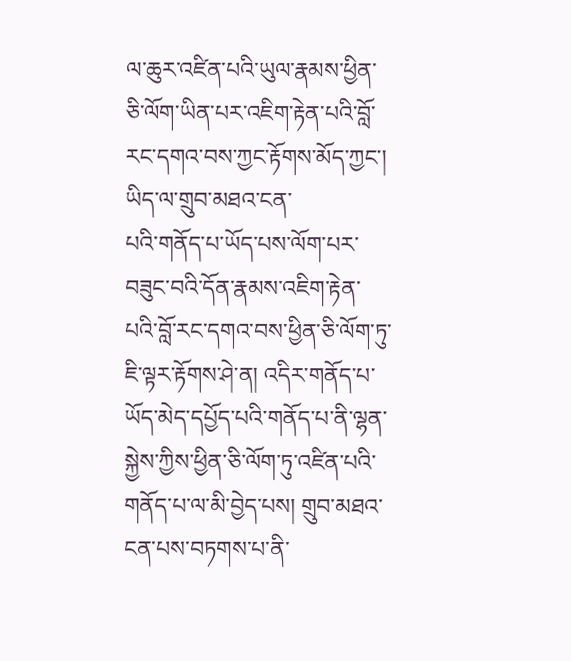ལ་ཆུར་འཛིན་པའི་ཡུལ་རྣམས་ཕྱིན་ཅི་ལོག་ཡིན་པར་འཇིག་རྟེན་པའི་བློ་རང་དགའ་བས་ཀྱང་རྟོགས་མོད་ཀྱང་། ཡིད་ལ་གྲུབ་མཐའ་ངན་
པའི་གནོད་པ་ཡོད་པས་ལོག་པར་བཟུང་བའི་དོན་རྣམས་འཇིག་རྟེན་པའི་བློ་རང་དགའ་བས་ཕྱིན་ཅི་ལོག་ཏུ་ཇི་ལྟར་རྟོགས་ཤེ་ན། འདིར་གནོད་པ་ཡོད་མེད་དཔྱོད་པའི་གནོད་པ་ནི་ལྷན་སྐྱེས་ཀྱིས་ཕྱིན་ཅི་ལོག་ཏུ་འཛིན་པའི་གནོད་པ་ལ་མི་བྱེད་པས། གྲུབ་མཐའ་ངན་པས་བཏགས་པ་ནི་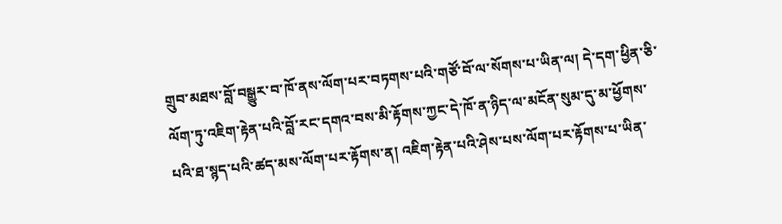གྲུབ་མཐས་བློ་བསྒྱུར་བ་ཁོ་ནས་ལོག་པར་བཏགས་པའི་གཙོ་བོ་ལ་སོགས་པ་ཡིན་ལ། དེ་དག་ཕྱིན་ཅི་ལོག་ཏུ་འཇིག་རྟེན་པའི་བློ་རང་དགའ་བས་མི་རྟོགས་ཀྱང་དེ་ཁོ་ན་ཉིད་ལ་མངོན་སུམ་དུ་མ་ཕྱོགས་པའི་ཐ་སྙད་པའི་ཚད་མས་ལོག་པར་རྟོགས་ན། འཇིག་རྟེན་པའི་ཤེས་པས་ལོག་པར་རྟོགས་པ་ཡིན་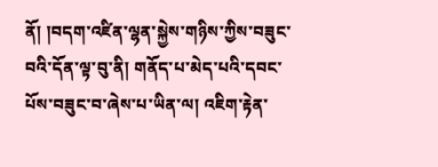ནོ། །བདག་འཛིན་ལྷན་སྐྱེས་གཉིས་ཀྱིས་བཟུང་བའི་དོན་ལྟ་བུ་ནི། གནོད་པ་མེད་པའི་དབང་པོས་བཟུང་བ་ཞེས་པ་ཡིན་ལ། འཇིག་རྟེན་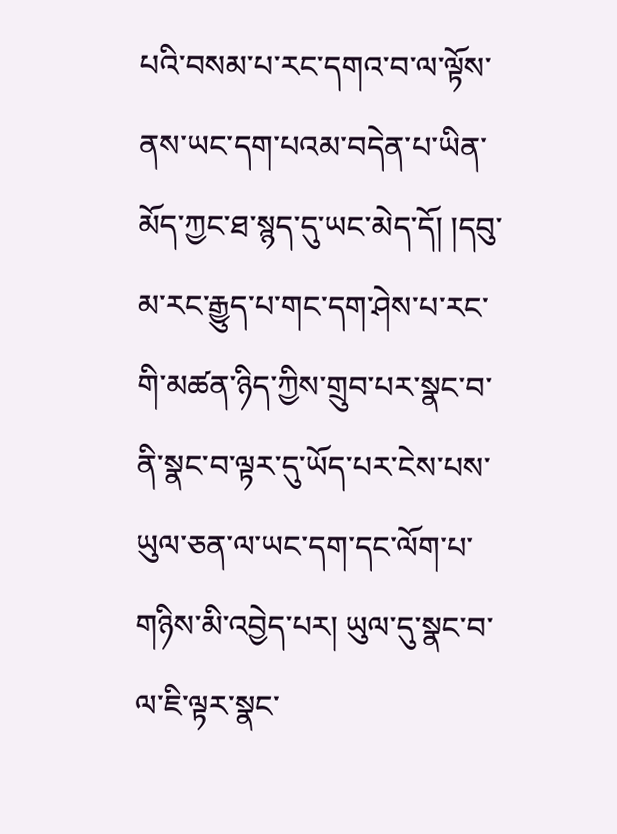པའི་བསམ་པ་རང་དགའ་བ་ལ་ལྟོས་ནས་ཡང་དག་པའམ་བདེན་པ་ཡིན་མོད་ཀྱང་ཐ་སྙད་དུ་ཡང་མེད་དོ། །དབུ་མ་རང་རྒྱུད་པ་གང་དག་ཤེས་པ་རང་གི་མཚན་ཉིད་ཀྱིས་གྲུབ་པར་སྣང་བ་ནི་སྣང་བ་ལྟར་དུ་ཡོད་པར་ངེས་པས་ཡུལ་ཅན་ལ་ཡང་དག་དང་ལོག་པ་གཉིས་མི་འབྱེད་པར། ཡུལ་དུ་སྣང་བ་ལ་ཇི་ལྟར་སྣང་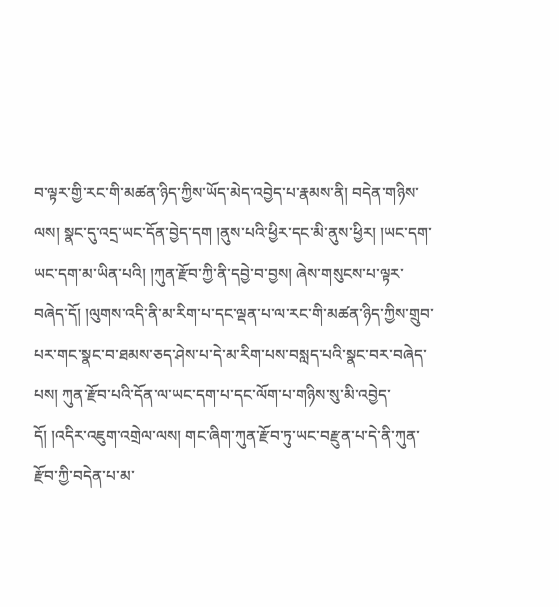བ་ལྟར་གྱི་རང་གི་མཚན་ཉིད་ཀྱིས་ཡོད་མེད་འབྱེད་པ་རྣམས་ནི། བདེན་གཉིས་ལས། སྣང་དུ་འདྲ་ཡང་དོན་བྱེད་དག །ནུས་པའི་ཕྱིར་དང་མི་ནུས་ཕྱིར། །ཡང་དག་ཡང་དག་མ་ཡིན་པའི། །ཀུན་རྫོབ་ཀྱི་ནི་དབྱེ་བ་བྱས། ཞེས་གསུངས་པ་ལྟར་བཞེད་དོ། །ལུགས་འདི་ནི་མ་རིག་པ་དང་ལྡན་པ་ལ་རང་གི་མཚན་ཉིད་ཀྱིས་གྲུབ་
པར་གང་སྣང་བ་ཐམས་ཅད་ཤེས་པ་དེ་མ་རིག་པས་བསླད་པའི་སྣང་བར་བཞེད་པས། ཀུན་རྫོབ་པའི་དོན་ལ་ཡང་དག་པ་དང་ལོག་པ་གཉིས་སུ་མི་འབྱེད་དོ། །འདིར་འཇུག་འགྲེལ་ལས། གང་ཞིག་ཀུན་རྫོབ་ཏུ་ཡང་བརྫུན་པ་དེ་ནི་ཀུན་རྫོབ་ཀྱི་བདེན་པ་མ་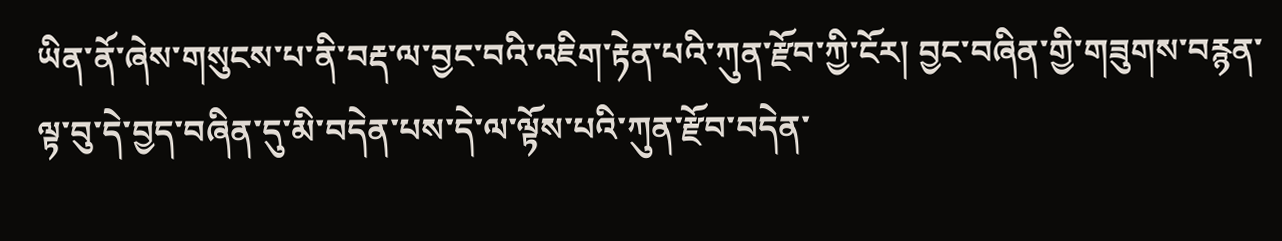ཡིན་ནོ་ཞེས་གསུངས་པ་ནི་བརྡ་ལ་བྱང་བའི་འཇིག་རྟེན་པའི་ཀུན་རྫོབ་ཀྱི་ངོར། བྱང་བཞིན་གྱི་གཟུགས་བརྙན་ལྟ་བུ་དེ་བྱད་བཞིན་དུ་མི་བདེན་པས་དེ་ལ་ལྟོས་པའི་ཀུན་རྫོབ་བདེན་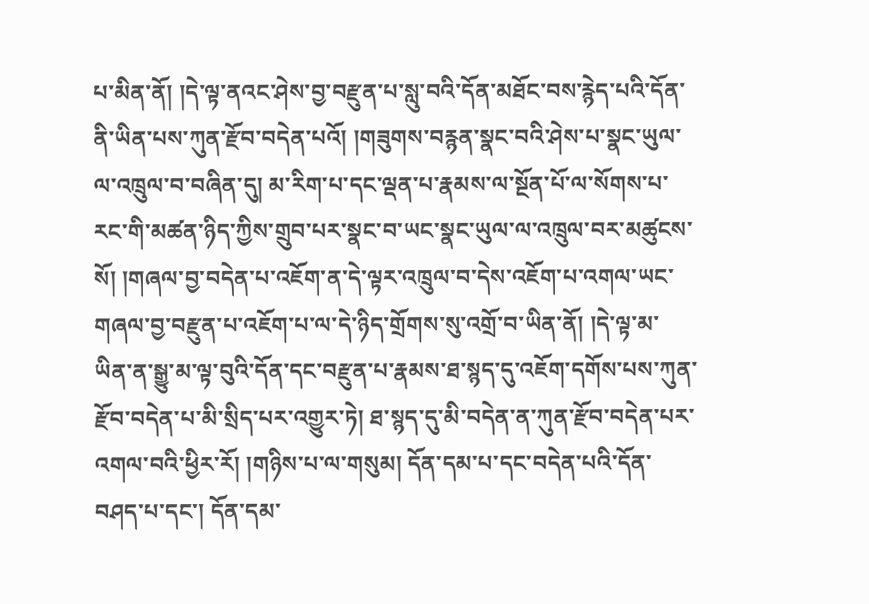པ་མིན་ནོ། །དེ་ལྟ་ནའང་ཤེས་བྱ་བརྫུན་པ་སླུ་བའི་དོན་མཐོང་བས་རྙེད་པའི་དོན་ནི་ཡིན་པས་ཀུན་རྫོབ་བདེན་པའོ། །གཟུགས་བརྙན་སྣང་བའི་ཤེས་པ་སྣང་ཡུལ་ལ་འཁྲུལ་བ་བཞིན་དུ། མ་རིག་པ་དང་ལྡན་པ་རྣམས་ལ་སྔོན་པོ་ལ་སོགས་པ་རང་གི་མཚན་ཉིད་ཀྱིས་གྲུབ་པར་སྣང་བ་ཡང་སྣང་ཡུལ་ལ་འཁྲུལ་བར་མཚུངས་སོ། །གཞལ་བྱ་བདེན་པ་འཇོག་ན་དེ་ལྟར་འཁྲུལ་བ་དེས་འཇོག་པ་འགལ་ཡང་གཞལ་བྱ་བརྫུན་པ་འཇོག་པ་ལ་དེ་ཉིད་གྲོགས་སུ་འགྲོ་བ་ཡིན་ནོ། །དེ་ལྟ་མ་ཡིན་ན་སྒྱུ་མ་ལྟ་བུའི་དོན་དང་བརྫུན་པ་རྣམས་ཐ་སྙད་དུ་འཇོག་དགོས་པས་ཀུན་རྫོབ་བདེན་པ་མི་སྲིད་པར་འགྱུར་ཏེ། ཐ་སྙད་དུ་མི་བདེན་ན་ཀུན་རྫོབ་བདེན་པར་འགལ་བའི་ཕྱིར་རོ། །གཉིས་པ་ལ་གསུམ། དོན་དམ་པ་དང་བདེན་པའི་དོན་བཤད་པ་དང་། དོན་དམ་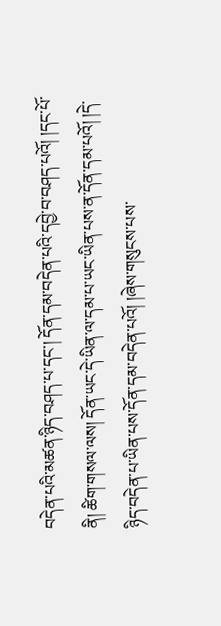བདེན་པའི་མཚན་ཉིད་བཤད་པ་དང་། དོན་དམ་བདེན་པའི་དབྱེ་བ་བཤད་པའོ། །དང་པོ་ནི། ཚིག་གསལ་ལས། དོན་ཡང་དེ་ཡིན་ལ་དམ་པ་ཡང་ཡིན་པས་ན་དོན་དམ་པའོ། །དེ་ཉིད་བདེན་པ་ཡིན་པས་དོན་དམ་བདེན་པའོ། །ཞེས་གསུངས་པས་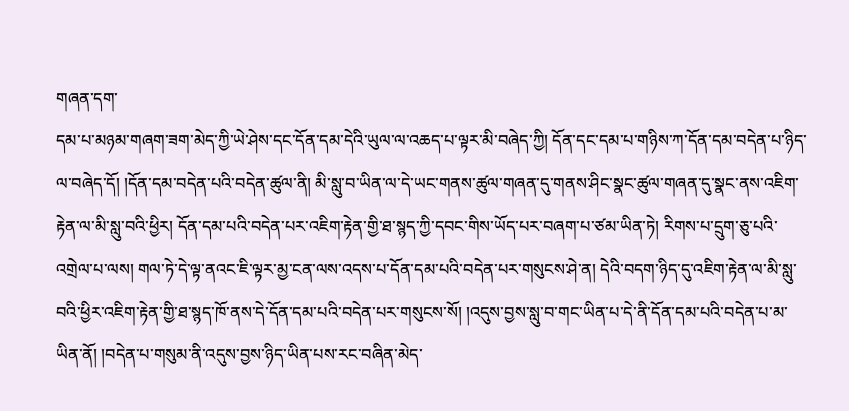གཞན་དག་
དམ་པ་མཉམ་གཞག་ཟག་མེད་ཀྱི་ཡེ་ཤེས་དང་དོན་དམ་དེའི་ཡུལ་ལ་འཆད་པ་ལྟར་མི་བཞེད་ཀྱི། དོན་དང་དམ་པ་གཉིས་ཀ་དོན་དམ་བདེན་པ་ཉིད་ལ་བཞེད་དོ། །དོན་དམ་བདེན་པའི་བདེན་ཚུལ་ནི། མི་སླུ་བ་ཡིན་ལ་དེ་ཡང་གནས་ཚུལ་གཞན་དུ་གནས་ཤིང་སྣང་ཚུལ་གཞན་དུ་སྣང་ནས་འཇིག་རྟེན་ལ་མི་སླུ་བའི་ཕྱིར། དོན་དམ་པའི་བདེན་པར་འཇིག་རྟེན་གྱི་ཐ་སྙད་ཀྱི་དབང་གིས་ཡོད་པར་བཞག་པ་ཙམ་ཡིན་ཏེ། རིགས་པ་དྲུག་ཅུ་པའི་འགྲེལ་པ་ལས། གལ་ཏེ་དེ་ལྟ་ནའང་ཇི་ལྟར་མྱ་ངན་ལས་འདས་པ་དོན་དམ་པའི་བདེན་པར་གསུངས་ཤེ་ན། དེའི་བདག་ཉིད་དུ་འཇིག་རྟེན་ལ་མི་སླུ་བའི་ཕྱིར་འཇིག་རྟེན་གྱི་ཐ་སྙད་ཁོ་ནས་དེ་དོན་དམ་པའི་བདེན་པར་གསུངས་སོ། །འདུས་བྱས་སླུ་བ་གང་ཡིན་པ་དེ་ནི་དོན་དམ་པའི་བདེན་པ་མ་ཡིན་ནོ། །བདེན་པ་གསུམ་ནི་འདུས་བྱས་ཉིད་ཡིན་པས་རང་བཞིན་མེད་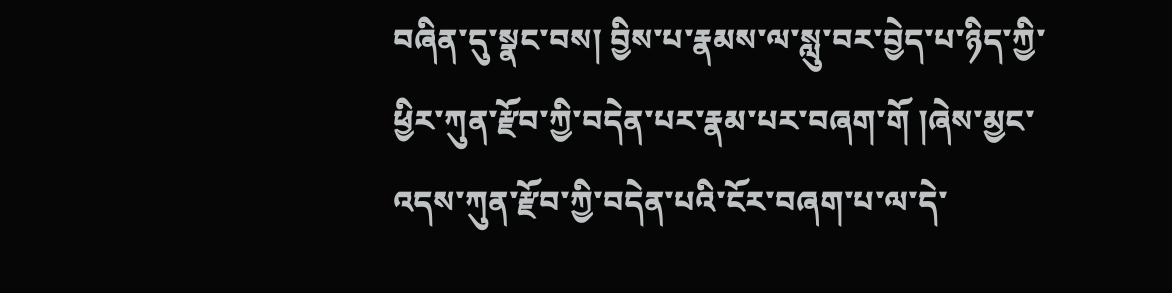བཞིན་དུ་སྣང་བས། བྱིས་པ་རྣམས་ལ་སླུ་བར་བྱེད་པ་ཉིད་ཀྱི་ཕྱིར་ཀུན་རྫོབ་ཀྱི་བདེན་པར་རྣམ་པར་བཞག་གོ །ཞེས་མྱང་འདས་ཀུན་རྫོབ་ཀྱི་བདེན་པའི་ངོར་བཞག་པ་ལ་དེ་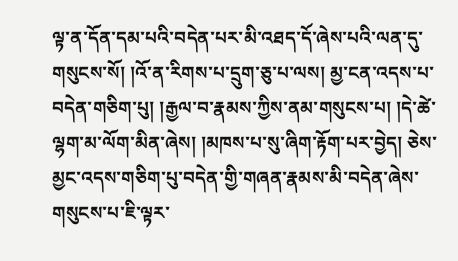ལྟ་ན་དོན་དམ་པའི་བདེན་པར་མི་འཐད་དོ་ཞེས་པའི་ལན་དུ་གསུངས་སོ། །འོ་ན་རིགས་པ་དྲུག་ཅུ་པ་ལས། མྱ་ངན་འདས་པ་བདེན་གཅིག་པུ། །རྒྱལ་བ་རྣམས་ཀྱིས་ནམ་གསུངས་པ། །དེ་ཚེ་ལྷག་མ་ལོག་མིན་ཞེས། །མཁས་པ་སུ་ཞིག་རྟོག་པར་བྱེད། ཅེས་མྱང་འདས་གཅིག་པུ་བདེན་གྱི་གཞན་རྣམས་མི་བདེན་ཞེས་གསུངས་པ་ཇི་ལྟར་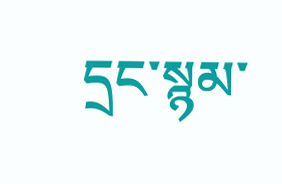དྲང་སྙམ་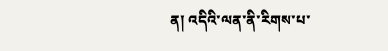ན། འདིའི་ལན་ནི་རིགས་པ་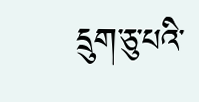དྲུག་ཅུ་པའི་